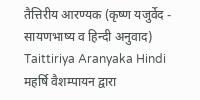तैत्तिरीय आरण्यक (कृष्ण यजुर्वेद - सायणभाष्य व हिन्दी अनुवाद)
Taittiriya Aranyaka Hindi
महर्षि वैशम्पायन द्वारा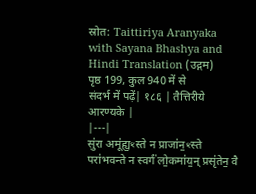स्रोत: Taittiriya Aranyaka with Sayana Bhashya and Hindi Translation (उद्गम)
पृष्ठ 199, कुल 940 में से
संदर्भ में पढ़ें| १८६ | तैत्तिरीये आरण्यके |
|---|
सु॑रा अमू॑ह्य॒ꣳस्ते न प्राजा॑न॒ꣳस्ते परा॑भवन्ते न स्वर्गं॑ लो॒कमा॑य॒न् प्रसृ॑तेन॒ वै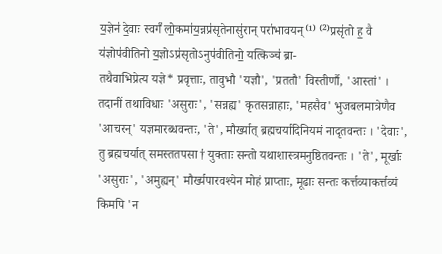य॒ज्ञेन॑ दे॒वाः स्वर्गं॑ लो॒कमा॑य॒न्नप्र॑सृतेनासु॑रान् परा॑भावयन्⁽¹⁾ ⁽²⁾प्रसृ॑तो ह॒ वै य॑ज्ञोप॑वीतिनो य॒ज्ञोऽप्र॑सृतोऽनुप॑वीतिनो॒ यत्किञ्च॑ ब्रा-
तथैवाभिप्रेत्य यज्ञे* प्रवृत्ताः, तावुभौ 'यज्ञौ', 'प्रततौ' विस्तीर्णौ, 'आस्तां' । तदानीं तथाविधाः 'असुराः', 'सन्नह्य' कृतसन्नाहाः, 'महसैव' भुजबलमात्रेणैव 'आचरन्' यज्ञमारब्धवन्तः, 'ते', मौर्ख्यात् ब्रह्मचर्यादिनियमं नादृतवन्तः । 'देवाः', तु ब्रह्मचर्यात् समस्ततपसा† युक्ताः सन्तो यथाशास्त्रमनुष्ठितवन्तः । 'ते', मूर्खाः 'असुराः', 'अमुह्यन्' मौर्ख्यपारवश्येन मोहं प्राप्ताः, मूढाः सन्तः कर्त्तव्याकर्त्तव्यं किमपि 'न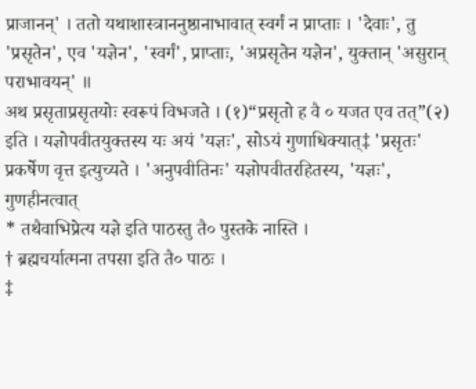प्राजानन्' । ततो यथाशास्त्राननुष्ठानाभावात् स्वर्गं न प्राप्ताः । 'देवाः', तु 'प्रसृतेन', एव 'यज्ञेन', 'स्वर्गं', प्राप्ताः, 'अप्रसृतेन यज्ञेन', युक्तान् 'असुरान् पराभावयन्' ॥
अथ प्रसृताप्रसृतयोः स्वरूपं विभजते । (१)“प्रसृतो ह वै ० यजत एव तत्”(२) इति । यज्ञोपवीतयुक्तस्य यः अयं 'यज्ञः', सोऽयं गुणाधिक्यात्‡ 'प्रसृतः' प्रकर्षेण वृत्त इत्युच्यते । 'अनुपवीतिनः' यज्ञोपवीतरहितस्य, 'यज्ञः', गुणहीनत्वात्
* तथैवाभिप्रेत्य यज्ञे इति पाठस्तु तै० पुस्तके नास्ति ।
† ब्रह्मचर्यात्मना तपसा इति तै० पाठः ।
‡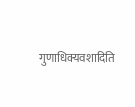गुणाधिक्यवशादिति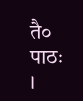तै० पाठः ।